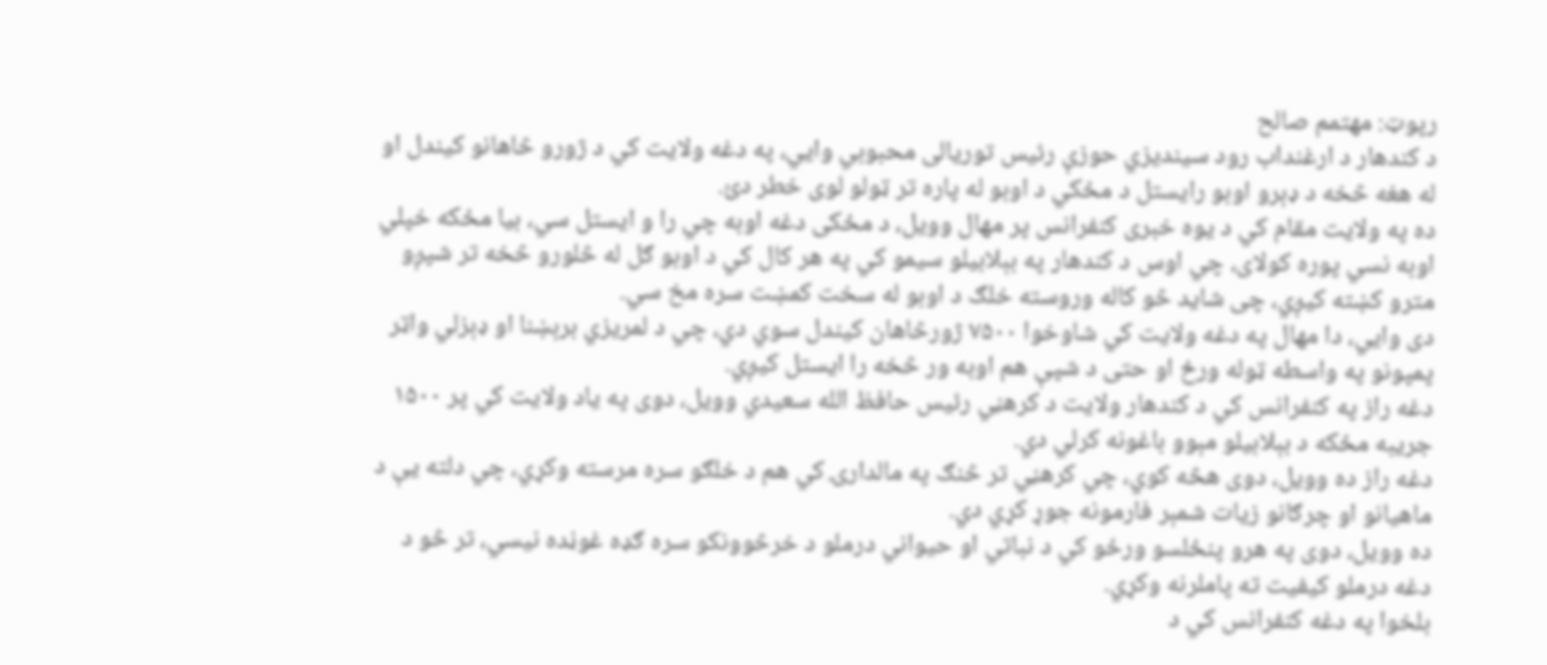رپوټ: مهتمم صالح
د کندهار د ارغنداب رود سینديزي حوزې رئیس توریالی محبوبي وايي، په دغه ولایت کي د ژورو څاهانو کيندل او له هغه څخه د ډېرو اوبو رايستل د مځکي د اوبو له پاره تر ټولو لوی خطر دئ.
ده په ولايت مقام کي د يوه خبری کنفرانس پر مهال وويل، د مځکی دغه اوبه چي را و ایستل سي، بیا مځکه خپلي اوبه نسي پوره کولای، چي اوس د کندهار په بېلابیلو سيمو کي په هر کال کي د اوبو ګل له څلورو څخه تر شپږو مترو کښته کيږي، چی شايد څو کاله وروسته خلګ د اوبو له سخت کمښت سره مخ سي.
دی وايي، دا مهال په دغه ولايت کي شاوخوا ۷۵۰۰ ژورڅاهان کیندل سوي دي، چي د لمريزي برېښنا او ډېزلي واټر پمپونو په واسطه ټوله ورځ او حتی د شپې هم اوبه ور څخه را ایستل کيږي.
دغه راز په کنفرانس کي د کندهار ولايت د کرهڼي رئیس حافظ الله سعيدي وویل، دوی په یاد ولایت کي پر ۱۵۰۰ جریبه مځکه د بېلابیلو مېوو باغونه کرلي دي.
دغه راز ده وويل، دوی هڅه کوي، چي کرهڼي تر څنګ په مالدارۍ کي هم د خلګو سره مرسته وکړي، چي دلته يې د ماهیانو او چرګانو زيات شمېر فارمونه جوړ کړي دي.
ده وویل، دوی په هرو پنځلسو ورځو کي د نباتي او حيواني درملو د خرڅوونکو سره ګډه غوڼده نيسي، تر څو د دغه درملو کيفيت ته پاملرنه وکړي.
بلخوا په دغه کنفرانس کي د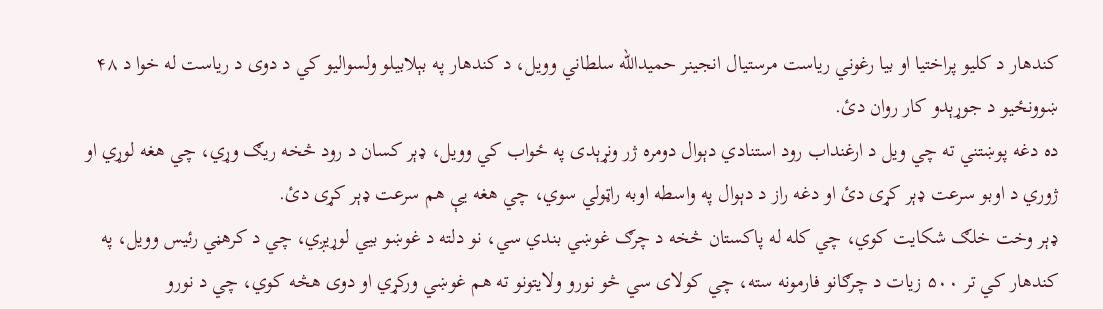کندهار د کليو پراختيا او بیا رغوني ریاست مرستيال انجينر حميدالله سلطاني وويل، د کندهار په بېلابیلو ولسوالیو کي د دوی د ریاست له خوا د ۴۸ ښوونځيو د جوړېدو کار روان دئ.
ده دغه پوښتني ته چي ويل د ارغنداب رود استنادي دېوال دومره ژر ونړېدی په ځواب کي وويل، ډېر کسان د رود څخه ريګ وړي، چي هغه لوړي او ژوري د اوبو سرعت ډېر کړی دئ او دغه راز د دېوال په واسطه اوبه راټولي سوي، چي هغه یې هم سرعت ډېر کړی دئ.
ډېر وخت خلګ شکایت کوي، چي کله له پاکستان څخه د چرګ غوښي بندي سي، نو دلته د غوښو بيي لوړيږي، چي د کرهڼي رئیس وويل، په کندهار کي تر ۵۰۰ زيات د چرګانو فارمونه سته، چي کولای سي څو نورو ولایتونو ته هم غوښي ورکړي او دوی هڅه کوي، چي د نورو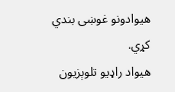هیوادونو غوښی بندي کړي.
هيواد راډيو تلوېزيون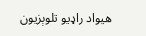هيواد راډيو تلوېزيون